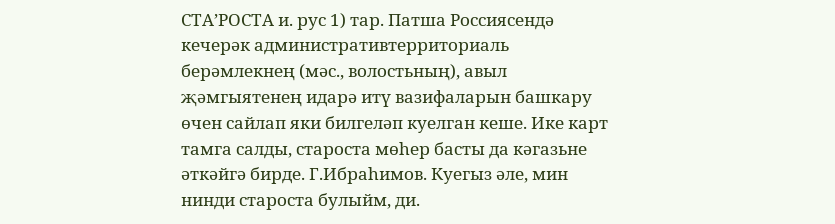СТА’РОСТА и. рус 1) тар. Патша Россиясендә кечерәк административтерриториаль берәмлекнең (мәс., волостьның), авыл җәмгыятенең идарә итү вазифаларын башкару өчен сайлап яки билгеләп куелган кеше. Ике карт тамга салды, староста мөһер басты да кәгазьне әткәйгә бирде. Г.Ибраһимов. Куегыз әле, мин нинди староста булыйм, ди.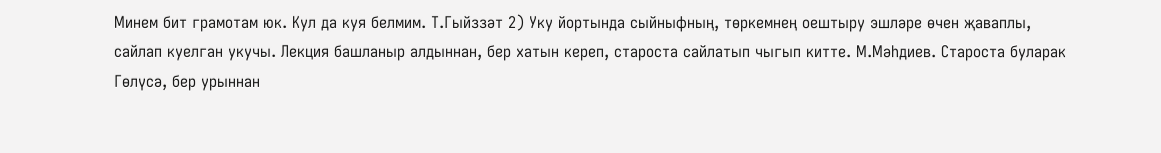Минем бит грамотам юк. Кул да куя белмим. Т.Гыйззәт 2) Уку йортында сыйныфның, төркемнең оештыру эшләре өчен җаваплы, сайлап куелган укучы. Лекция башланыр алдыннан, бер хатын кереп, староста сайлатып чыгып китте. М.Мәһдиев. Староста буларак Гөлүсә, бер урыннан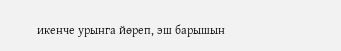икенче урынга йөреп, эш барышын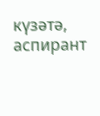күзәтә, аспирант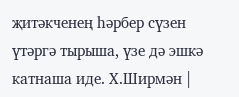җитәкченең һәрбер сүзен үтәргә тырыша, үзе дә эшкә катнаша иде. Х.Ширмән |